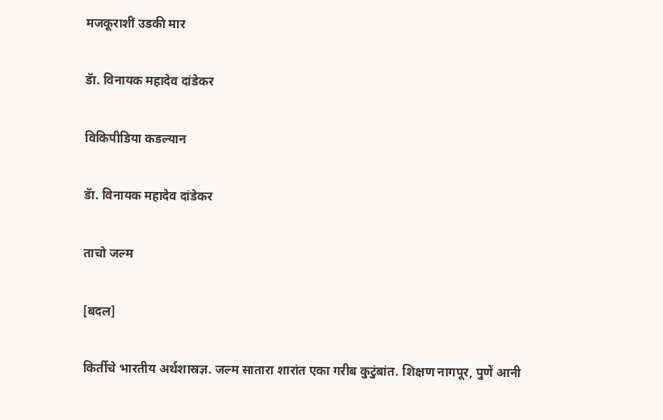मजकूराशीं उडकी मार

डॅा. विनायक महादेव दांडेकर

विकिपीडिया कडल्यान

डॅा. विनायक महादेव दांडेकर

ताचो जल्म

[बदल]

किर्तीचे भारतीय अर्थशास्रज्ञ. जल्म सातारा शारांत एका गरीब कुटुंबांत. शिक्षण नागपूर, पुणें आनी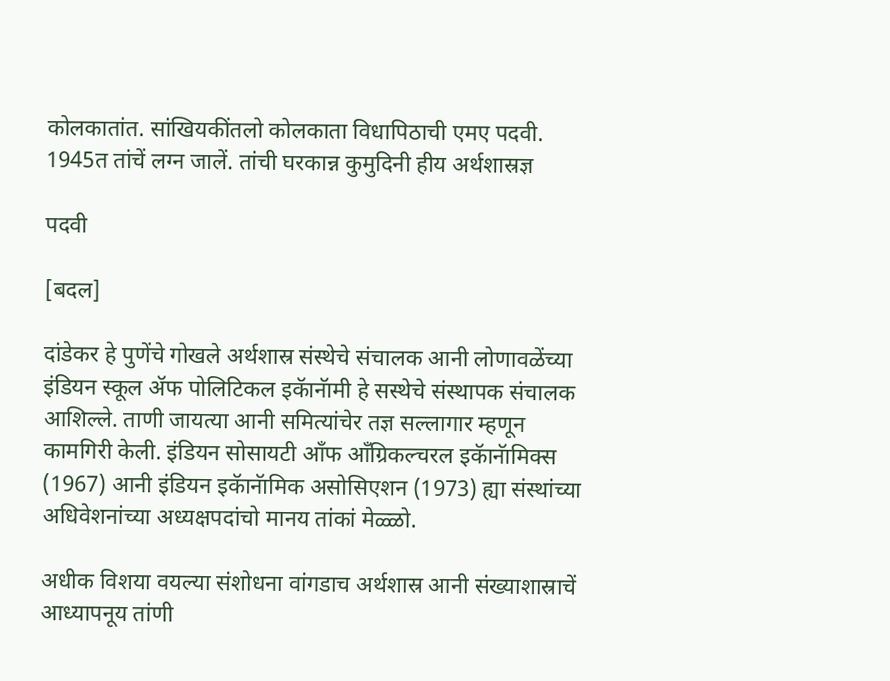कोलकातांत. सांखियकींतलो कोलकाता विधापिठाची एमए पदवी. 1945त तांचें लग्न जालें. तांची घरकान्न कुमुदिनी हीय अर्थशास्रज्ञ

पदवी

[बदल]

दांडेकर हे पुणेंचे गोखले अर्थशास्र संस्थेचे संचालक आनी लोणावळेंच्या इंडियन स्कूल ॲफ पोलिटिकल इकॅानॅामी हे सस्थेचे संस्थापक संचालक आशिल्ले. ताणी जायत्या आनी समित्यांचेर तज्ञ सल्लागार म्हणून कामगिरी केली. इंडियन सोसायटी आँफ आँग्रिकल्चरल इकॅानॅामिक्स (1967) आनी इंडियन इकॅानॅामिक असोसिएशन (1973) ह्या संस्थांच्या अधिवेशनांच्या अध्यक्षपदांचो मानय तांकां मेळ्ळो.

अधीक विशया वयल्या संशोधना वांगडाच अर्थशास्र आनी संख्याशास्राचें आध्यापनूय तांणी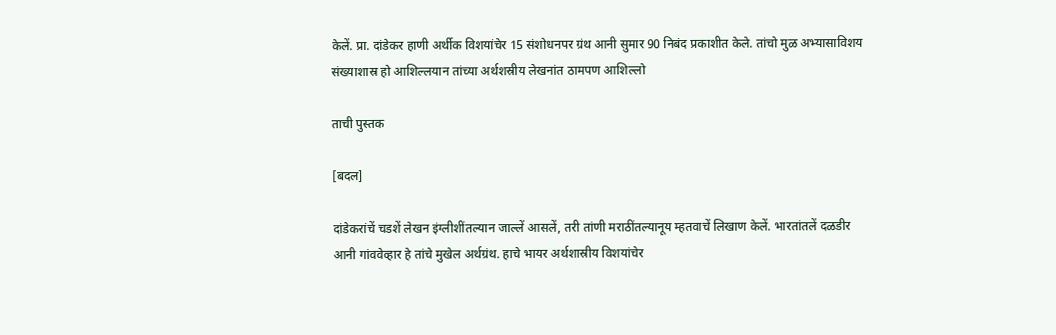केलें. प्रा. दांडेकर हाणी अर्थीक विशयांचेर 15 संशोधनपर ग्रंथ आनी सुमार 90 निबंद प्रकाशीत केले. तांचो मुळ अभ्यासाविशय संख्याशास्र हो आशिल्लयान तांच्या अर्थशस्रीय लेखनांत ठामपण आशिल्लो

ताची पुस्तक

[बदल]

दांडेकरांचें चडशें लेखन इंग्लीशींतल्यान जाल्लें आसलें, तरी तांणी मराठींतल्यानूय म्हतवाचें लिखाण केलें. भारतांतलें दळडीर आनी गांववेव्हार हे तांचे मुखेल अर्थग्रंथ. हाचे भायर अर्थशास्रीय विशयांचेर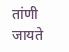तांणी जायते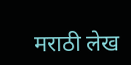मराठी लेख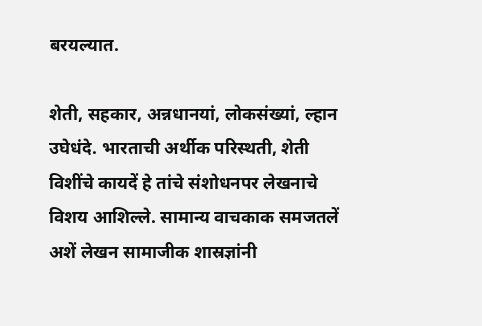बरयल्यात.

शेती, सहकार, अन्नधानयां, लोकसंख्यां, ल्हान उघेधंदे. भारताची अर्थीक परिस्थती, शेती विशींचे कायदें हे तांचे संशोधनपर लेखनाचे विशय आशिल्ले. सामान्य वाचकाक समजतलें अशें लेखन सामाजीक शास्रज्ञांनी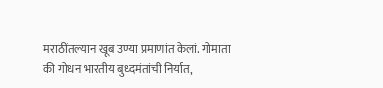मराठींतल्यान खूब उण्या प्रमाणांत केलां. गोमाता की गोधन भारतीय बुध्दमंतांची निर्यात,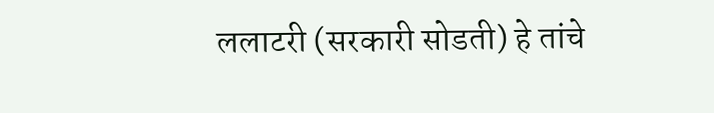ललाटरी (सरकारी सोडती) हे तांचे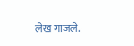लेख गाजले.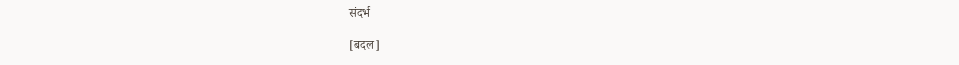संदर्भ

[बदल]